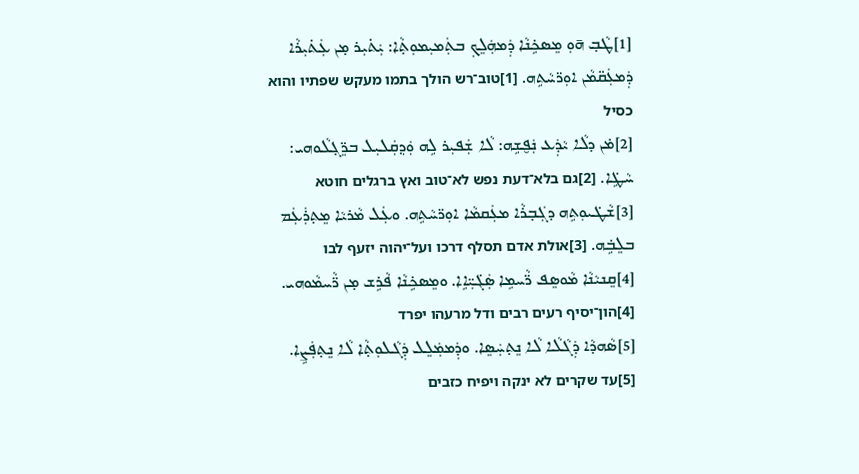[1]ܛܵܒ̣ ܗ̄ܘܼ ܡܸܣܟܹ̇ܢܵܐ ܕܲܡܗܲܠܸܟ݂ ܒܬܲܡܝܼܡܘܼܬ̣ܵܐ: ܝܲܬ̇ܝܼܪ ܡ̣ܢ ܥܲܬ̇ܝܼܪܵܐ ܕܲܡܥܲܩ̈ܡܵܢ ܐܘܼܪ̈ܚܵܬܹܗ. [1]טוב־רש הולך בתמו מעקש שפתיו והוא כסיל
[2]ܡ̇ܢ ܕܠܵܐ ܝܵܕܲܥ ܢܲܦ̮ܫܹܗ: ܠܵܐ ܫܲܦܝܼܪ ܠܹܗ ܘܲܕ݂ܩܲܠܝܼܠ ܒܪܸ̈ܓ̣ܠܵܘܗܝ: ܚܵܛܹ̇ܐ. [2]גם בלא־דעת נפש לא־טוב ואץ ברגלים חוטא
[3]ܫܵܛ̇ܝܘܼܬܹܗ ܕܓܲܒ̣ܪܵܐ ܡܥܲܩܡܵܐ ܐܘܼܪ̈ܚܵܬܹܗ. ܘܥܲܠ ܡܵܪܝܵܐ ܡܸܬ̣ܪܲܥܲܡ ܒܠܸܒܹ̇ܗ. [3]אולת אדם תסלף דרכו ועל־יהוה יזעף לבו
[4]ܩܸܢܝܵܢܵܐ ܡܵܘܣܸܦ ܪ̈ܵܚܡܹܐ ܣܲܓ̇ܝܼ̈ܐܹܐ. ܘܡܸܣܟܹ̇ܢܵܐ ܦܵܪܹܫ ܡ̣ܢ ܪ̈ܵܚܡܵܘܗܝ. [4]הון־יסיף רעים רבים ודל מרעהו יפרד
[5]ܣܵܗܕܵܐ ܕܲܓܵܠܵܐ ܠܵܐ ܢܸܬ̣ܚܲܣܸܐ. ܘܕܲܡܡܲܠܸܠ ܕܲܓܵܠܘܼܬ̣ܵܐ ܠܵܐ ܢܸܬ̣ܦܲܨܹܐ. [5]עד שקרים לא ינקה ויפיח כזבים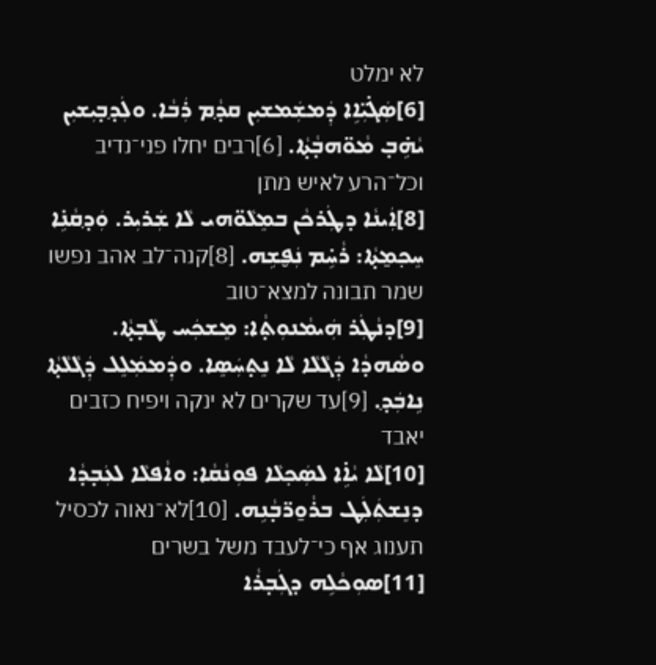לא ימלט
[6]ܣܲܓ̇ܝܼ̈ܐܹܐ ܕܲܡܫܲܡܫܝܼܢ ܩܕ݂ܵܡ ܪܲܒܵܐ. ܘܠܲܕ݂ܒ̣ܝܼܫܝܼܢ ܝܵܗܹ̇ܒ̣ ܡܵܘ̈ܗܒ̣ܵܬ̣ܵܐ. [6]רבים יחלו פני־נדיב וכל־הרע לאיש מתן
[8]ܐܲܝܢܵܐ ܕܛܲܪܟܵܢ ܒܡܸܠܵܘ̈ܗܝ ܠܵܐ ܫܲܪܝܼܪ. ܘܲܕ݂ܩܵܢܹ̇ܐ ܚܸܟ݂ܡ̱ܬ̣ܵܐ: ܪܵܚܹ̇ܡ ܢܲܦ̮ܫܹܗ. [8]קנה־לב אהב נפשו שמר תבונה למצא־טוב
[9]ܕܢܵܛܲܪ ܗܲܝܡܵܢܘܼܬ̣ܵܐ: ܡܸܫܟܲܚ ܛܵܒ̣ܬ̣ܵܐ. ܘܣܵܗܕܵܐ ܕܲܓܵܠܵܐ ܠܵܐ ܢܸܬ̣ܚܲܣܸܐ. ܘܕܲܡܡܲܠܸܠ ܕܲܓܵܠܵܬ̣ܵܐ ܢܹܐܒܲܕ݂. [9]עד שקרים לא ינקה ויפיח כזבים יאבד
[10]ܠܵܐ ܝܵܐܹ̇ܐ ܠܣܲܟ݂ܠܵܐ ܦܘܼܢܵܩܵܐ: ܘܐܵܦܠܵܐ ܠܥܲܒ̣ܕܵܐ ܕܢܸܫܬܲܠܲܛ ܒܪܵܘ̱ܪ̈ܒ̣ܵܢܹܗ. [10]לא־נאוה לכסיל תענוג אף כי־לעבד משל בשרים
[11]ܣܘܼܟܵܠܹܗ ܕܓܲܒ̣ܪܵܐ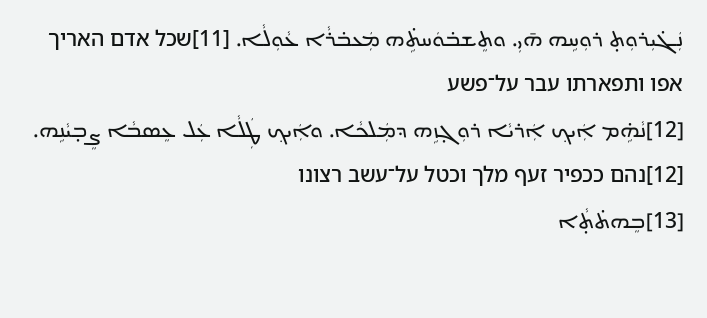ܢܲܓ̇ܝܼܪܘܼܬ̣ ܪܘܼܚܹܗ ܗ̄ܝܼ. ܘܬܸܫܒ̇ܘܿܚܬܹ̇ܗ ܡܲܥܒ̇ܪܵܐ ܥܵܘܼܠܵܐ. [11]שכל אדם האריך אפו ותפארתו עבר על־פשע
[12]ܢܵܗܹ̇ܡ ܐܲܝܟ݂ ܐܲܪܝܵܐ ܪܘܼܓ̣ܙܹܗ ܕܡܲܠܟܵܐ. ܘܐܲܝܟ݂ ܛܲܠܵܐ ܥܲܠ ܥܸܣܒܵܐ ܨܸܒ̣ܝܵܢܹܗ. [12]נהם ככפיר זעף מלך וכטל על־עשב רצונו
[13]ܒܸܗܬ̇ܬ̣ܵܐ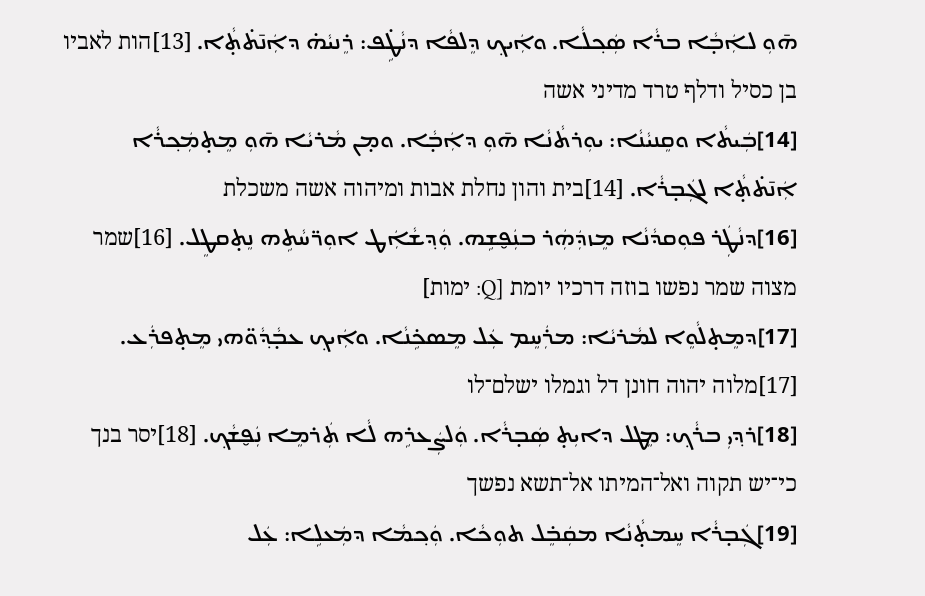ܗ̄ܘܼ ܠܐܲܒ̣ܵܐ ܒܪܵܐ ܣܲܟ݂ܠܵܐ. ܘܐܲܝܟ݂ ܕܸܠܦܵܐ ܕܢܵܛܹ̇ܦ: ܪܸܢܝܵܗ̇ ܕܐܲܢ̄ܬ̇ܬ̣ܵܐ. [13]הות לאביו בן כסיל ודלף טרד מדיני אשה
[14]ܒܲܝܬܵܐ ܘܩܸܢܝܵܢܵܐ: ܝܘܼܪܬܵܢܵܐ ܗ̄ܘܼ ܕܐܲܒ̣ܵܐ. ܘܡ̣ܢ ܡܵܪܝܵܐ ܗ̄ܘܼ ܡܸܬ̣ܡܲܟ݂ܪܵܐ ܐܲܢ̄ܬ̇ܬ̣ܵܐ ܠܓܲܒ̣ܪܵܐ. [14]בית והון נחלת אבות ומיהוה אשה משכלת
[16]ܕܢܵܛܲܪ ܦܘܼܩܕܵܢܵܐ ܡܸܙܕܲܗܲܪ ܒܢܲܦ̮ܫܹܗ. ܘܲܕ݂ܫܵܐܲܛ ܐܘܼܪ̈ܚܵܬܹܗ ܢܸܬ̣ܩܛܸܠ. [16]שמר מצוה שמר נפשו בוזה דרכיו יומת [Q: ימות]
[17]ܕܡܸܬ̣ܠܵܘܸܐ ܠܡܵܪܝܵܐ: ܡܪܲܚܸܡ ܥܲܠ ܡܸܣܟܹ̇ܢܵܐ. ܘܐܲܝܟ݂ ܥܒ̣ܵܕ݂ܵܘ̈ܗܝ ܡܸܬ̣ܦܪܲܥ. [17]מלוה יהוה חונן דל וגמלו ישלם־לו
[18]ܪܕ݂ܝܼ ܒܪܵܟ݂: ܡܸܛܠ ܕܐܝܼܬ̣ ܣܲܒ̣ܪܵܐ. ܘܲܠܨܲܥܪܹܗ ܠܵܐ ܬܲܪܡܸܐ ܢܲܦ̮ܫܵܟ݂. [18]יסר בנך כי־יש תקוה ואל־המיתו אל־תשא נפשך
[19]ܓܲܒ̣ܪܵܐ ܚܸܡܬ̣ܵܢܵܐ ܡܩܲܒܸ̇ܠ ܬܘܼܟܵܐ. ܘܲܟ݂ܡܵܐ ܕܡܲܥܠܹܐ: ܥܲܠ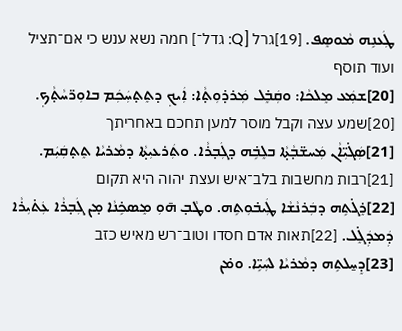ܛܲܥܢܹܗ ܡܵܘܣܸܦ. [19]גרל [Q: גדל־] חמה נשא ענש כי אם־תציל ועוד תוסף
[20]ܫܡܲܥ ܡܸܠܟܵܐ: ܘܩܲܒܸ̇ܠ ܡܲܪܕ̇ܘܼܬ̣ܵܐ: ܐܲܝܟ݂ ܕܬܸܬ̣ܚܲܟܲܡ ܒܐܘܼܪ̈ܚܵܬ̣ܵܟ݂. [20]שמע עצה וקבל מוסר למען תחכם באחריתך
[21]ܣܲܓ̇ܝܼ̈ܐܵܢ ܡܲܚܫ̈ܒ̣ܵܬ̣ܵܐ ܒܠܸܒܹ̇ܗ ܕܓܲܒ̣ܪܵܐ. ܘܬܲܪܥܝܼܬ̣ܵܐ ܕܡܵܪܝܵܐ ܬܸܬ̣ܩܲܝܲܡ. [21]רבות מחשבות בלב־איש ועצת יהוה היא תקום
[22]ܪܸܓ̇ܬܹܗ ܕܒܲܪܢܵܫܵܐ ܛܲܝܒ̇ܘܼܬܹܗ. ܘܛܵܒ̣ ܗ̄ܘܼ ܡܸܣܟܹ̇ܢܵܐ ܡ̣ܢ ܓܲܒ̣ܪܵܐ ܥܲܬ̇ܝܼܪܵܐ ܕܲܡܕܲܓܸ̇ܠ. [22]תאות אדם חסדו וטוב־רש מאיש כזב
[23]ܕܸܚ̱ܠܬܹܗ ܕܡܵܪܝܵܐ ܠܚܲܝܹ̈ܐ. ܘܡ̇ܢ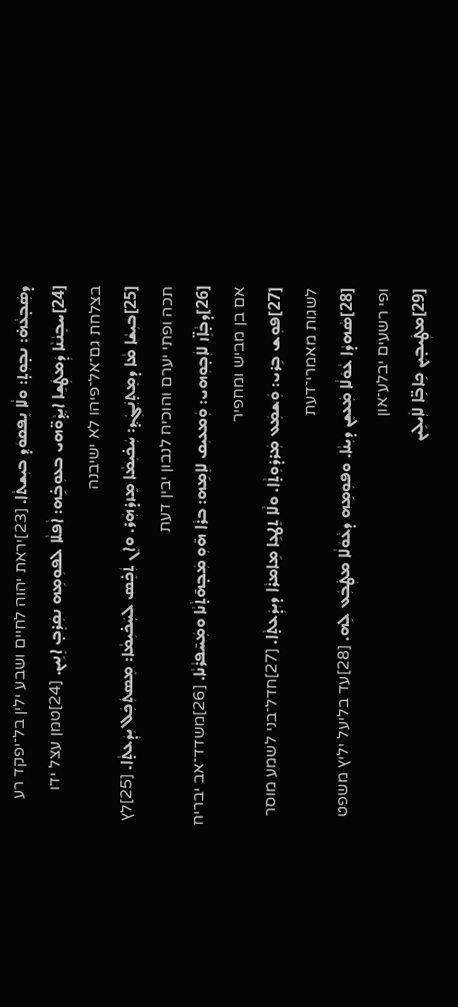ܕܣܲܒ̣ܥܵܗ̇: ܢܒ̣ܘܼܬ̣: ܘܠܵܐ ܢܸܦܩܘܿܕ݂ ܒܝܼܫܬܵܐ. [23]יראת יהוה לחיים ושבע ילין בל־יפקד רע
[24]ܚܒܸܢܵܢܵܐ ܕܲܡܛܲܫܸܐ ܐܝܼܕ݂ܵܘ̈ܗܝ ܒܥܘܼܒܹ̇ܗ: ܐܵܦܠܵܐ ܠܦܘܼܡܹܗ ܢܩܲܪܸܒ̣ ܐܸܢܹܝܢ. [24]טמן עצל ידו בצלחת גם־אל־פיהו לא ישיבנה
[25]ܒܝܼܫܵܐ ܡܵܐ ܕܡܸܬ̣ܢܲܓܲܕ݂: ܚܲܟ̇ܝܼܡܵܐ ܡܸܙܕ̇ܗܲܪ. ܘܐܸܢ ܬܲܟܸ̇ܣ ܠܚܲܟ̇ܝܼܡܵܐ: ܡܸܣܬܲܟܲܠ ܝܼܕܲܥܬ̣ܵܐ. [25]לץ תכה ופתי יערם והוכיח לנבון יבין דעת
[26]ܕܒ̣ܵܐܹ̈ܙ ܠܐܲܒ̣ܘܼܗܝ: ܘܲܡܥܝܼܩ ܠܐܸܡܹܗ: ܒܪܵܐ ܗ̄ܘܼ ܡܲܒ̣ܗ̄ܬ̣ܵܢܵܐ ܘܡܲܚ̄ܦܪܵܢܵܐ. [26]משדד־אב יבריח אם בן מביש ומחפיר
[27]ܦܘܼܫ ܒܹܪܝ: ܘܲܫܡܲܥ ܡܲܪܕ̇ܘܼܬ̣ܵܐ. ܘܠܵܐ ܬܸܛܥܹܐ ܡܹܐܡܪܵܐ ܕܝܼܕܲܥܬ̣ܵܐ. [27]חדל־בני לשמע מוסר לשגות מאמרי־דעת
[28]ܣܵܗܕܵܐ ܥܵܘܿܠܵܐ ܡܲܥܫܸܢ ܕܝܼܢܵܐ. ܘܦܘܼܡܹܗ ܕܥܵܘܿܠܵܐ ܡܛܲܒܲܥ ܠܹܗ. [28]עד בליעל יליץ משפט ופי רשעים יבלע־און
[29]ܡܛܲܝܒ̣ܝܼܢ ܟܹܐܒܹ̈ܐ ܠܐܲܝܠܹܝܢ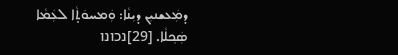ܕܡܲܥܫܢܝܼܢ ܕܝܼܢܵܐ: ܘܲܡܚܘܿܬ̣ܵܐ ܠܥܲܡܵܐ ܣܲܟ݂ܠܵܐ. [29]נכונו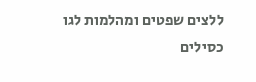ללצים שפטים ומהלמות לגו כסילים